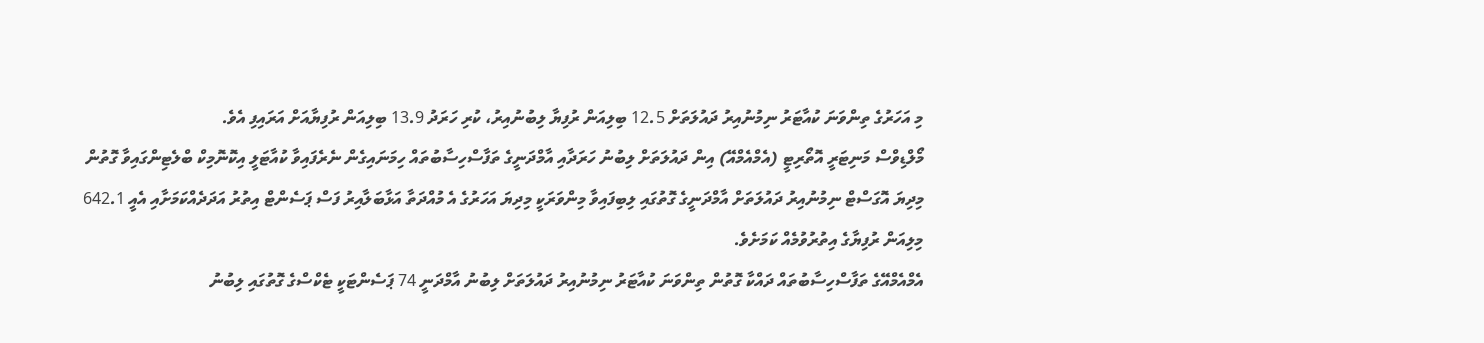މި އަހަރުގެ ތިންވަނަ ކުއާޓަރު ނިމުނުއިރު ދައުލަތަށް 12.5 ބިލިއަން ރުފިޔާ ލިބުނުއިރު، ކުރި ހަރަދު 13.9 ބިލިއަން ރުފިޔާއަށް އަރައިފި އެވެ.
މޯލްޑިވްސް މަނިޓަރީ އޮތޯރިޓީ (އެމްއެމްއޭ) އިން ދައުލަތަށް ލިބުނު ހަރަދާއި އާމްދަނީގެ ތަފާސްހިސާބުތައް ހިމަނައިގެން ނެރެފައިވާ ކުއާޓަލީ އިކޮނޮމިކް ބްލެޓިންގައިވާ ގޮތުން މިދިޔަ އޮގަސްޓް ނިމުނުއިރު ދައުލަތަށް އާމްދަނީގެ ގޮތުގައި ލިބިފައިވާ މިންވަރަކީ މިދިޔަ އަހަރުގެ އެ މުއްދަތާ އަޅާބަލާއިރު ފަސް ޕަސެންޓް އިތުރު އަދަދެއްކަމަށާއި އެއީ 642.1 މިލިއަން ރުފިޔާގެ އިތުރުވުމެއް ކަމަށެވެ.
އެމްއެމްއޭގެ ތަފާސްހިސާބުތައް ދައްކާ ގޮތުން ތިންވަނަ ކުއާޓަރު ނިމުނުއިރު ދައުލަތަށް ލިބުނު އާމްދަނީ 74 ޕަސެންޓަކީ ޓެކްސްގެ ގޮތުގައި ލިބުނު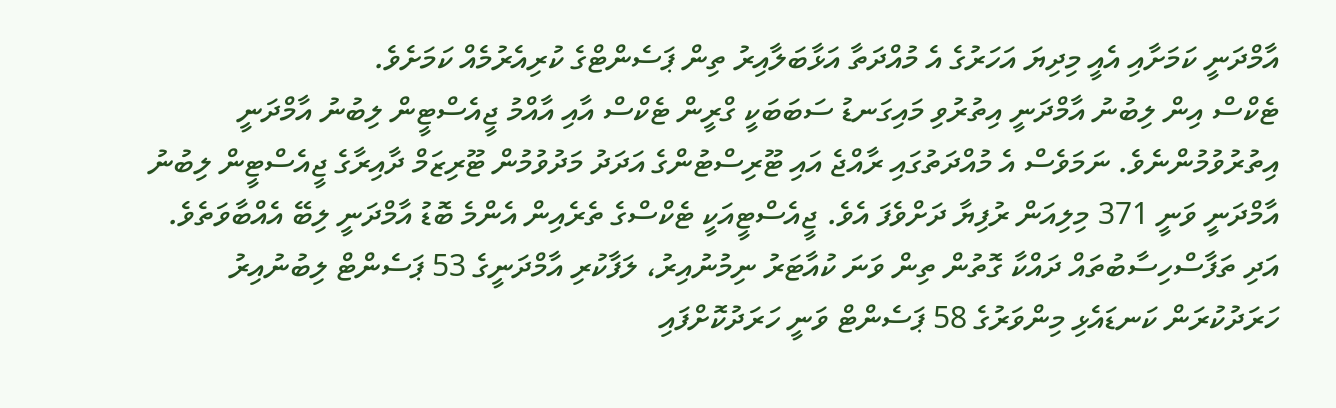އާމްދަނީ ކަމަށާއި އެއީ މިދިޔަ އަހަރުގެ އެ މުއްދަތާ އަޅާބަލާއިރު ތިން ޕަސެންޓްގެ ކުރިއެރުމެއް ކަމަށެވެ.
ޓެކްސް އިން ލިބުނު އާމްދަނީ އިތުރުވި މައިގަނޑު ސަބަބަކީ ގްރީން ޓެކްސް އާއި އާއްމު ޖީއެސްޓީން ލިބުނު އާމްދަނީ އިތުރުވުމުންނެވެ. ނަމަވެސް އެ މުއްދަތުގައި ރާއްޖެ އައި ޓޫރިސްޓުންގެ އަދަދު މަދުވުމުން ޓޫރިޒަމް ދާއިރާގެ ޖީއެސްޓީން ލިބުނު އާމްދަނީ ވަނީ 371 މިލިއަން ރުފިޔާ ދަށްވެފަ އެވެ. ޖީއެސްޓީއަކީ ޓެކްސްގެ ތެރެއިން އެންމެ ބޮޑު އާމްދަނީ ލިބޭ އެއްބާވަތެވެ.
އަދި ތަފާސްހިސާބުތައް ދައްކާ ގޮތުން ތިން ވަނަ ކުއާޓަރު ނިމުނުއިރު، ލަފާކުރި އާމްދަނީގެ 53 ޕަސެންޓް ލިބުނުއިރު ހަރަދުކުރަން ކަނޑައެޅި މިންވަރުގެ 58 ޕަސެންޓް ވަނީ ހަރަދުކޮށްފައި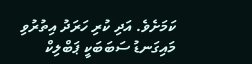ކަމަށެވެ. އަދި ކުރި ހަރަދު އިތުރުވި މައިގަނޑު ސަބަބަކީ ޕަބްލިކް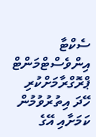ސެކްޓާ އިންވެސްޓްމަންޓް ޕްރޮގްރާމަށްކުރި ހޭދަ އިތުރުވުމުން ކަމަށާއި އޭގެ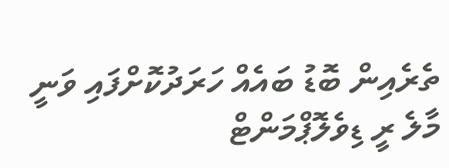ތެރެއިން ބޮޑު ބައެއް ހަރަދުކޮށްފައި ވަނީ މާލެ ރީ ޑިވެލޮޕްމަންޓް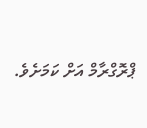ޕްރޮގްރާމް އަށް ކަމަށެވެ.